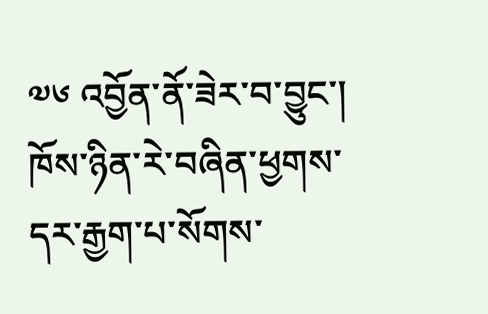༧༦ འབྱོན་ནོ་ཟེར་བ་བྱུང་། ཁོས་ཉིན་རེ་བཞིན་ཕྱགས་དར་རྒྱག་པ་སོགས་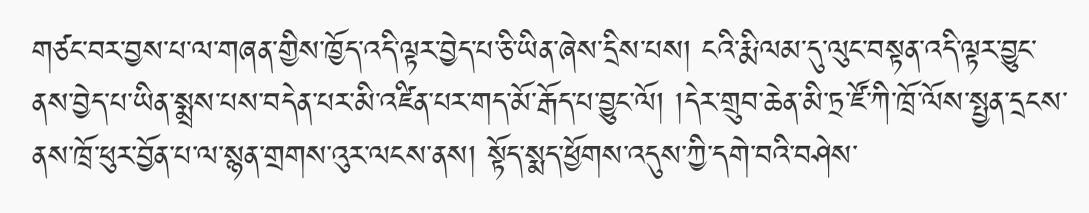གཙང་བར་བྱས་པ་ལ་གཞན་གྱིས་ཁྱོད་འདི་ལྟར་བྱེད་པ་ཅི་ཡིན་ཞེས་དྲིས་པས། ངའི་རྨི་ལམ་དུ་ལུང་བསྟན་འདི་ལྟར་བྱུང་ནས་བྱེད་པ་ཡིན་སྨྲས་པས་བདེན་པར་མི་འཛིན་པར་གད་མོ་རྒོད་པ་བྱུང་ལོ། །དེར་གྲུབ་ཆེན་མི་ཏྲ་ཛོ་ཀི་ཁྲོ་ལོས་སྤྱན་དྲངས་ནས་ཁྲོ་ཕུར་བྱོན་པ་ལ་སྙན་གྲགས་འུར་ལངས་ནས། སྟོད་སྨད་ཕྱོགས་འདུས་ཀྱི་དགེ་བའི་བཤེས་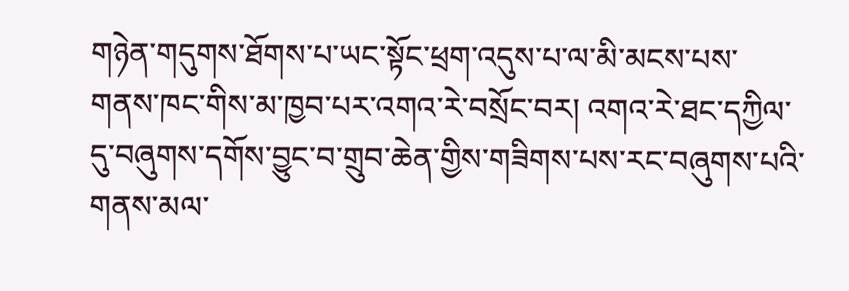གཉེན་གདུགས་ཐོགས་པ་ཡང་སྟོང་ཕྲག་འདུས་པ་ལ་མི་མངས་པས་གནས་ཁང་གིས་མ་ཁྱབ་པར་འགའ་རེ་བསྲོང་བར། འགའ་རེ་ཐང་དཀྱིལ་དུ་བཞུགས་དགོས་བྱུང་བ་གྲུབ་ཆེན་གྱིས་གཟིགས་པས་རང་བཞུགས་པའི་གནས་མལ་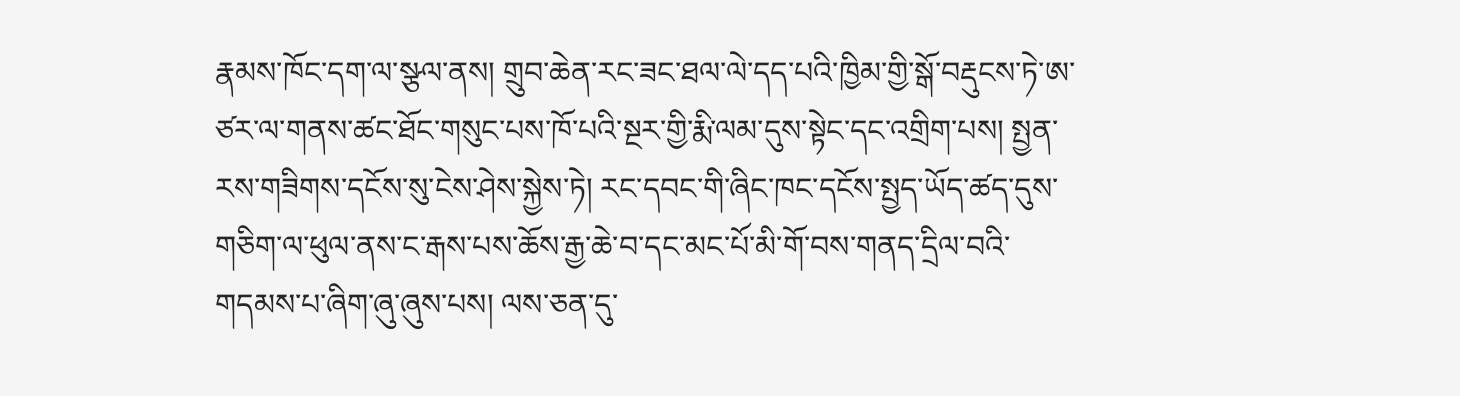རྣམས་ཁོང་དག་ལ་སྩལ་ནས། གྲུབ་ཆེན་རང་ཟང་ཐལ་ལེ་དད་པའི་ཁྱིམ་གྱི་སྒོ་བརྡུངས་ཏེ་ཨ་ཙར་ལ་གནས་ཚང་ཐོང་གསུང་པས་ཁོ་པའི་སྔར་གྱི་རྨི་ལམ་དུས་སྟེང་དང་འགྲིག་པས། སྤྱན་རས་གཟིགས་དངོས་སུ་ངེས་ཤེས་སྐྱེས་ཏེ། རང་དབང་གི་ཞིང་ཁང་དངོས་སྤྱད་ཡོད་ཚད་དུས་གཅིག་ལ་ཕུལ་ནས་ང་རྒས་པས་ཆོས་རྒྱ་ཆེ་བ་དང་མང་པོ་མི་གོ་བས་གནད་དྲིལ་བའི་གདམས་པ་ཞིག་ཞུ་ཞུས་པས། ལས་ཅན་དུ་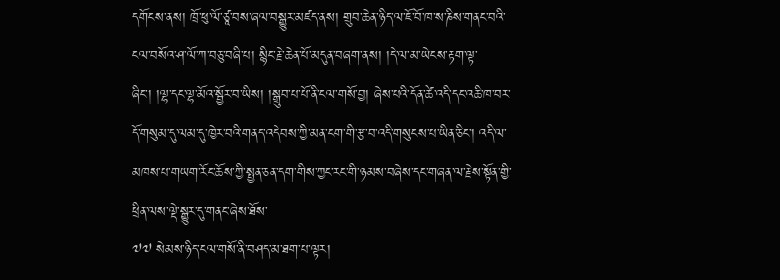དགོངས་ནས། ཁྲོ་ཕུ་ལོ་ཙཱ་བས་ཞལ་བསྒྱུར་མཛད་ནས། གྲུབ་ཆེན་ཉིད་ལ་ཇོ་བོ་ཁ་ས་ཎིས་གནང་བའི་ངལ་བསོའ་ཤ་ལོ་ཀ་བཅུ་བཞི་པ། སྙིང་རྗེ་ཆེན་པོ་མདུན་བཞག་ནས། །དེ་ལ་མ་ཡེངས་རྟག་ལྟ་ཞིང་། །ལྷ་དང་ལྷ་མོའ་སྦྱོར་བ་ཡིས། །སྒྲུབ་པ་པོ་ནི་ངལ་གསོ་བྱ། ཞེས་པའི་དོན་ཚེ་འདི་དང་འཆི་ཁ་བར་དོ་གསུམ་དུ་ལམ་དུ་ཁྱེར་བའི་གནད་འདེབས་ཀྱི་མན་ངག་གི་རྩ་བ་འདི་གསུངས་པ་ཡིན་ཅིང་། འདི་ལ་མཁས་པ་གཡག་རོང་ཆོས་ཀྱི་སྤྱན་ཅན་དག་གིས་ཀྱང་རང་གི་ཉམས་བཞེས་དང་གཞན་ལ་རྗེས་སྟོན་གྱི་ཕྲིན་ལས་ལྡེ་སྒྱུར་དུ་གནང་ཞེས་ཐོས་
༧༧ སེམས་ཉིད་ངལ་གསོ་ནི་བཤད་མ་ཐག་པ་ལྟར།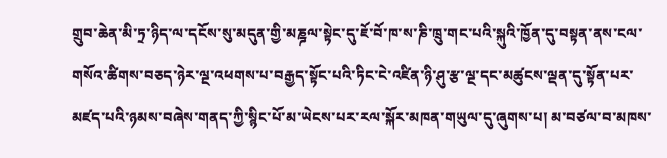གྲུབ་ཆེན་མི་ཏྲ་ཉིད་ལ་དངོས་སུ་མདུན་གྱི་མཎྜལ་སྟེང་དུ་ཇོ་བོ་ཁ་ས་ཎི་ཁྲུ་གང་པའི་སྐུའི་ཁྱོན་དུ་བསྟན་ནས་ངལ་གསོའ་ཚིགས་བཅད་ཉེར་ལྔ་འཕགས་པ་བརྒྱད་སྟོང་པའི་ཏིང་ངེ་འཛིན་ཉི་ཤུ་རྩ་ལྔ་དང་མཚུངས་ལྡན་དུ་སྟོན་པར་མཛད་པའི་ཉམས་བཞེས་གནད་ཀྱི་སྙིང་པོ་མ་ཡེངས་པར་རལ་སྐོར་མཁན་གཡུལ་དུ་ཞུགས་པ། མ་བཙལ་བ་མཁས་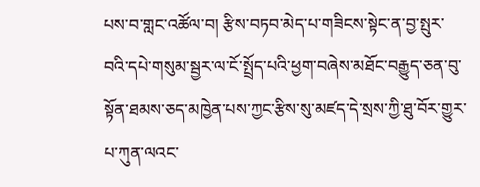པས་བ་གླང་འཚོལ་བ། རྩིས་བཏབ་མེད་པ་གཟིངས་སྟེང་ན་བྱ་སྤུར་བའི་དཔེ་གསུམ་སྦྱར་ལ་ངོ་སྤྲོད་པའི་ཕྱག་བཞེས་མཐོང་བརྒྱུད་ཅན་བུ་སྟོན་ཐམས་ཅད་མཁྱེན་པས་ཀྱང་རྩིས་སུ་མཛད་དེ་སྲས་ཀྱི་ཐུ་བོར་གྱུར་པ་ཀུན་ལའང་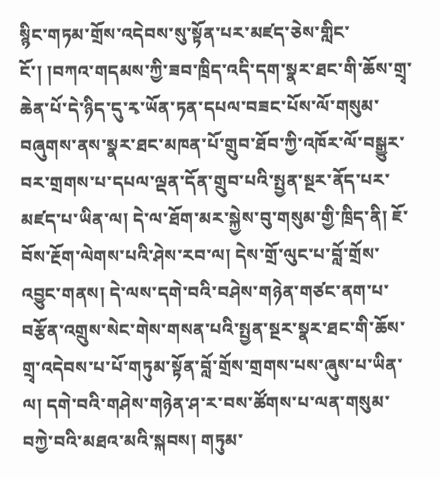སྙིང་གཏམ་གྲོས་འདེབས་སུ་སྟོན་པར་མཛད་ཅེས་གླིང་ངོ་། །བཀའ་གདམས་ཀྱི་ཟབ་ཁྲིད་འདི་དག་སྣར་ཐང་གི་ཆོས་གྲྭ་ཆེན་པོ་དེ་ཉིད་དུ་རྭ་ཡོན་ཏན་དཔལ་བཟང་པོས་ལོ་གསུམ་བཞུགས་ནས་སྣར་ཐང་མཁན་པོ་གྲུབ་ཐོབ་ཀྱི་འཁོར་ལོ་བསྒྱུར་བར་གྲགས་པ་དཔལ་ལྡན་དོན་གྲུབ་པའི་སྤྱན་སྔར་ནོད་པར་མཛད་པ་ཡིན་ལ། དེ་ལ་ཐོག་མར་སྐྱེས་བུ་གསུམ་གྱི་ཁྲིད་ནི། ཇོ་བོས་རྔོག་ལེགས་པའི་ཤེས་རབ་ལ། དེས་གྲོ་ལུང་པ་བློ་གྲོས་འབྱུང་གནས། དེ་ལས་དགེ་བའི་བཤེས་གཉེན་གཙང་ནག་པ་བརྩོན་འགྲུས་སེང་གེས་གསན་པའི་སྤྱན་སྔར་སྣར་ཐང་གི་ཆོས་གྲྭ་འདེབས་པ་པོ་གཏུམ་སྟོན་བློ་གྲོས་གྲགས་པས་ཞུས་པ་ཡིན་ལ། དགེ་བའི་གཤེས་གཉེན་ཤ་ར་བས་ཚོགས་པ་ལན་གསུམ་བཀྱེ་བའི་མཐའ་མའི་སྐབས། གཏུམ་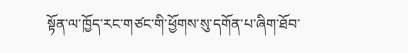སྟོན་ལ་ཁྱོད་རང་གཙང་གི་ཕྱོགས་སུ་དགོན་པ་ཞིག་ཐོབ་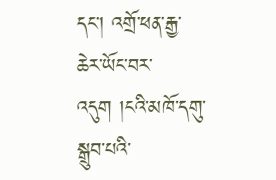དང་། འགྲོ་ཕན་རྒྱ་ཆེར་ཡོང་བར་འདུག །ངའི་མཁོ་དགུ་སྒྲུབ་པའི་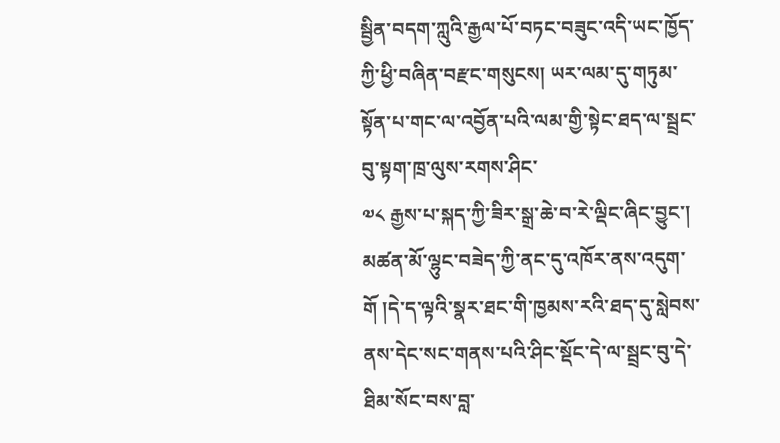སྦྱིན་བདག་ཀླུའི་རྒྱལ་པོ་བཏང་བཟུང་འདི་ཡང་ཁྱོད་ཀྱི་ཕྱི་བཞིན་བརྫང་གསུངས། ཡར་ལམ་དུ་གཏུམ་སྟོན་པ་གང་ལ་འབྱོན་པའི་ལམ་གྱི་སྟེང་ཐད་ལ་སྦྲང་བུ་སྟག་ཁྲ་ལུས་རགས་ཤིང་
༧༨ རྒྱས་པ་སྐད་ཀྱི་ཟིར་སྒྲ་ཆེ་བ་རེ་ལྡིང་ཞིང་བྱུང་། མཚན་མོ་ལྷུང་བཟེད་ཀྱི་ནང་དུ་འཁོར་ནས་འདུག་གོ །དེ་ད་ལྟའི་སྣར་ཐང་གི་ཁྱམས་རའི་ཐད་དུ་སླེབས་ནས་དེང་སང་གནས་པའི་ཤིང་སྡོང་དེ་ལ་སྦྲང་བུ་དེ་ཐིམ་སོང་བས་བླ་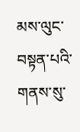མས་ལུང་བསྟན་པའི་གནས་སུ་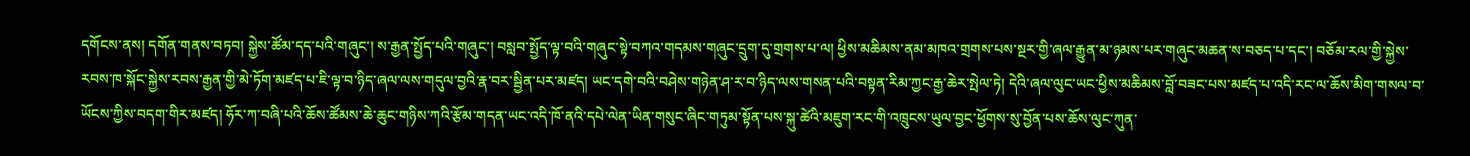དགོངས་ནས། དགོན་གནས་བཏབ། སྐྱེས་ཚོམ་དད་པའི་གཞུང་། ས་རྒྱན་སྤྱོད་པའི་གཞུང་། བསླབ་སྤྱོད་ལྟ་བའི་གཞུང་སྟེ་བཀའ་གདམས་གཞུང་དྲུག་དུ་གྲགས་པ་ལ། ཕྱིས་མཆིམས་ནམ་མཁའ་གྲགས་པས་སྔར་གྱི་ཞལ་རྒྱུན་མ་ཉམས་པར་གཞུང་མཆན་ས་བཅད་པ་དང་། བཅོམ་རལ་གྱི་སྐྱེས་རབས་ཁ་སྐོང་སྐྱེས་རབས་རྒྱན་གྱི་མེ་ཏོག་མཛད་པ་ཇི་ལྟ་བ་ཉིད་ཞལ་ལས་གདུལ་བྱའི་རྣ་བར་སྦྱིན་པར་མཛད། ཡང་དགེ་བའི་བཤེས་གཉེན་ཤ་ར་བ་ཉིད་ལས་གསན་པའི་བསྟན་རིམ་ཀྱང་རྒྱ་ཆེར་སྤེལ་ཏེ། དེའི་ཞལ་ལུང་ཡང་ཕྱིས་མཆིམས་བློ་བཟང་པས་མཛད་པ་འདི་རང་ལ་ཆོས་མིག་གསལ་བ་ཡོངས་ཀྱིས་བདག་གིར་མཛད། ཧོར་ཀ་བཞི་པའི་ཆོས་ཚོམས་ཆེ་ཆུང་གཉིས་ཀའི་རྩོམ་གདན་ཡང་འདི་ཁོ་ནའི་དཔེ་ལེན་ཡིན་གསུང་ཞིང་གཏུམ་སྟོན་པས་སྐུ་ཚེའི་མཇུག་རང་གི་འཁྲུངས་ཡུལ་བྱང་ཕྱོགས་སུ་བྱོན་པས་ཆོས་ལུང་ཀུན་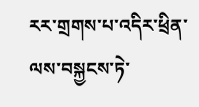རར་གྲགས་པ་འདིར་ཕྲིན་ལས་བསྐྱངས་ཏེ་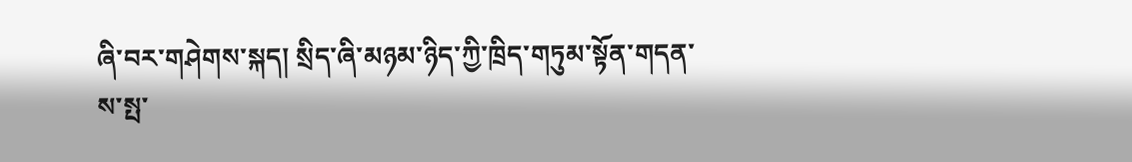ཞི་བར་གཤེགས་སྐད། སྲིད་ཞི་མཉམ་ཉིད་ཀྱི་ཁྲིད་གཏུམ་སྟོན་གདན་ས་སྤ་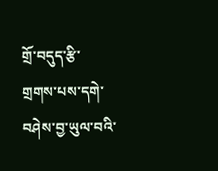གྲོ་བདུད་རྩི་གྲགས་པས་དགེ་བཤེས་བྱ་ཡུལ་བའི་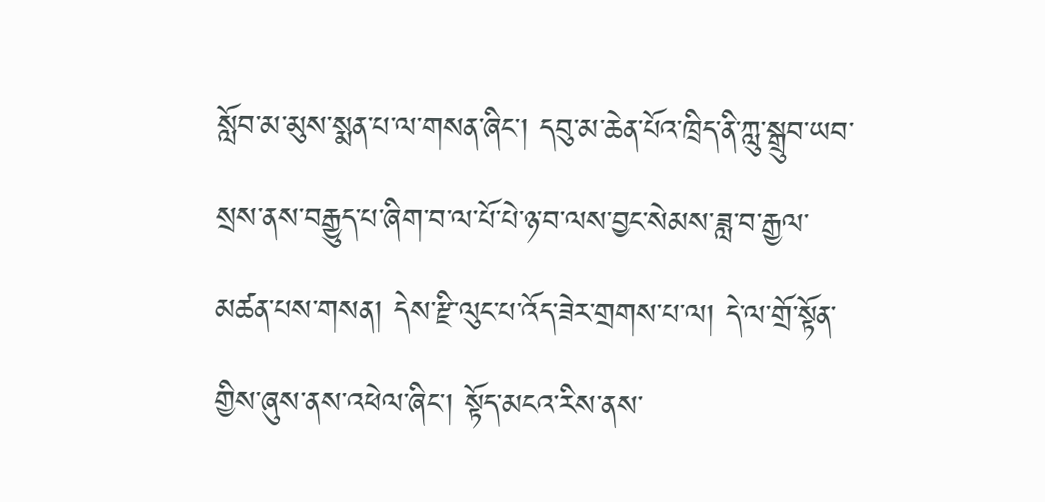སློབ་མ་མུས་སྨན་པ་ལ་གསན་ཞིང་། དབུ་མ་ཆེན་པོའ་ཁྲིད་ནི་ཀླུ་སྒྲུབ་ཡབ་སྲས་ནས་བརྒྱུད་པ་ཞིག་བ་ལ་པོ་པེ་ཉ་བ་ལས་བྱང་སེམས་ཟླ་བ་རྒྱལ་མཚན་པས་གསན། དེས་རྫི་ལུང་པ་འོད་ཟེར་གྲགས་པ་ལ། དེ་ལ་གྲོ་སྟོན་གྱིས་ཞུས་ནས་འཕེལ་ཞིང་། སྟོད་མངའ་རིས་ནས་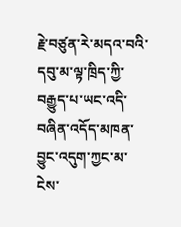རྗེ་བཙུན་རེ་མདའ་བའི་དབུ་མ་ལྟ་ཁྲིད་ཀྱི་བརྒྱུད་པ་ཡང་འདི་བཞིན་འདོད་མཁན་བྱུང་འདུག་ཀྱང་མ་ངེས་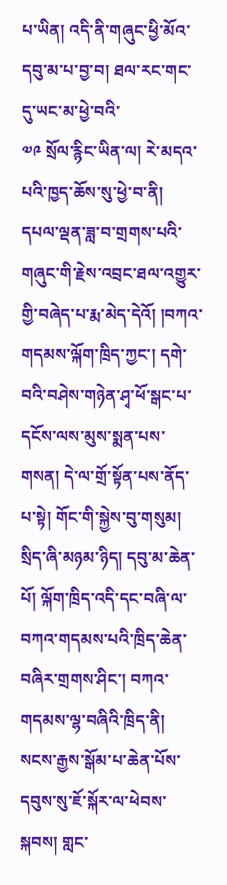པ་ཡིན། འདི་ནི་གཞུང་ཕྱི་མོའ་དབུ་མ་པ་བྱ་བ། ཐལ་རང་གང་དུ་ཡང་མ་ཕྱེ་བའི་
༧༩ སྲོལ་རྙིང་ཡིན་ལ། རེ་མདའ་པའི་ཁྱད་ཆོས་སུ་ཕྱེ་བ་ནི། དཔལ་ལྡན་ཟླ་བ་གྲགས་པའི་གཞུང་གི་རྗེས་འབྲང་ཐལ་འགྱུར་གྱི་བཞེད་པ་རྨ་མེད་དེའོ། །བཀའ་གདམས་ལྐོག་ཁྲིད་ཀྱང་། དགེ་བའི་བཤེས་གཉེན་ཤྭ་ཕོ་སྒང་པ་དངོས་ལས་མུས་སྨན་པས་གསན། དེ་ལ་གྲོ་སྟོན་པས་ནོད་པ་སྟེ། གོང་གི་སྐྱེས་བུ་གསུམ། སྲིད་ཞི་མཉམ་ཉིད། དབུ་མ་ཆེན་པོ། ལྐོག་ཁྲིད་འདི་དང་བཞི་ལ་བཀའ་གདམས་པའི་ཁྲིད་ཆེན་བཞིར་གྲགས་ཤིང་། བཀའ་གདམས་ལྷ་བཞིའི་ཁྲིད་ནི། སངས་རྒྱས་སྒོམ་པ་ཆེན་པོས་དབུས་སུ་ཇོ་སྐོར་ལ་ཕེབས་སྐབས། གླང་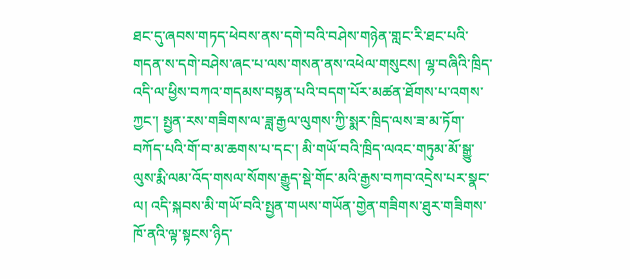ཐང་དུ་ཞབས་གཏད་ཕེབས་ནས་དགེ་བའི་བཤེས་གཉེན་གླང་རི་ཐང་པའི་གདན་ས་དགེ་བཤེས་ཞང་པ་ལས་གསན་ནས་འཕེལ་གསུངས། ལྷ་བཞིའི་ཁྲིད་འདི་ལ་ཕྱིས་བཀའ་གདམས་བསྟན་པའི་བདག་པོར་མཚན་ཐོགས་པ་འགས་ཀྱང་། སྤྱན་རས་གཟིགས་ལ་ཟླ་རྒྱལ་ལུགས་ཀྱི་སྨར་ཁྲིད་ལས་ཟ་མ་ཏོག་བཀོད་པའི་གོ་བ་མ་ཆགས་པ་དང་། མི་གཡོ་བའི་ཁྲིད་ལའང་གཏུམ་མོ་སྒྱུ་ལུས་རྨི་ལམ་འོད་གསལ་སོགས་རྒྱུད་སྡེ་གོང་མའི་རྒྱས་བཀབ་འདྲེས་པར་སྣང་ལ། འདི་སྐབས་མི་གཡོ་བའི་སྤྱན་གཡས་གཡོན་གྱེན་གཟིགས་ཐུར་གཟིགས་ཁོ་ནའི་ལྟ་སྟངས་ཉིད་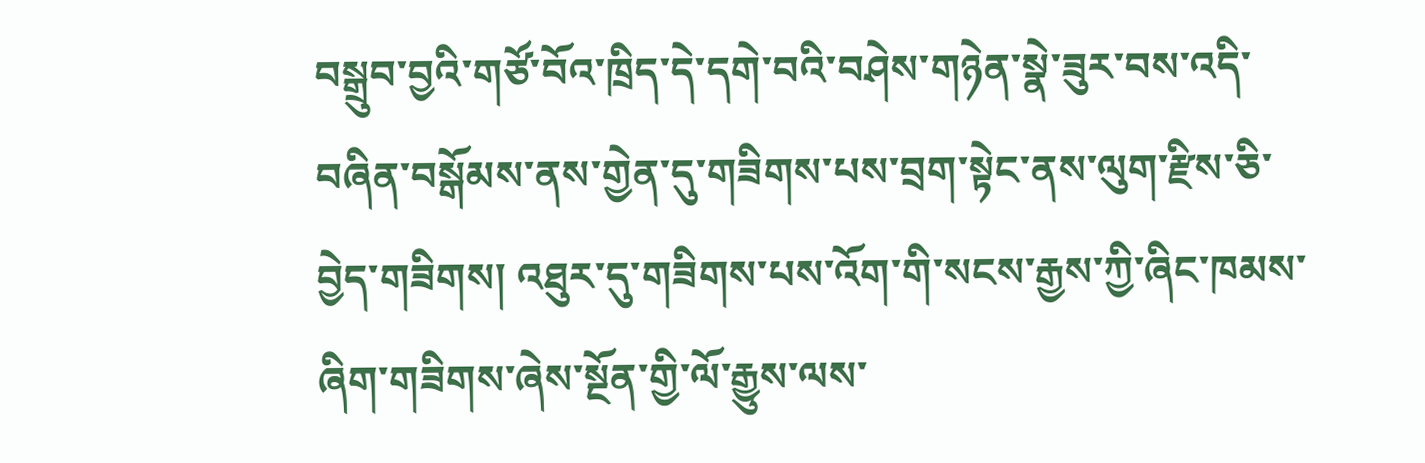བསྒྲུབ་བྱའི་གཙོ་བོའ་ཁྲིད་དེ་དགེ་བའི་བཤེས་གཉེན་སྣེ་ཟུར་བས་འདི་བཞིན་བསྒོམས་ནས་གྱེན་དུ་གཟིགས་པས་བྲག་སྟེང་ནས་ལུག་རྫིས་ཅི་བྱེད་གཟིགས། འཐུར་དུ་གཟིགས་པས་འོག་གི་སངས་རྒྱས་ཀྱི་ཞིང་ཁམས་ཞིག་གཟིགས་ཞེས་སྔོན་གྱི་ལོ་རྒྱུས་ལས་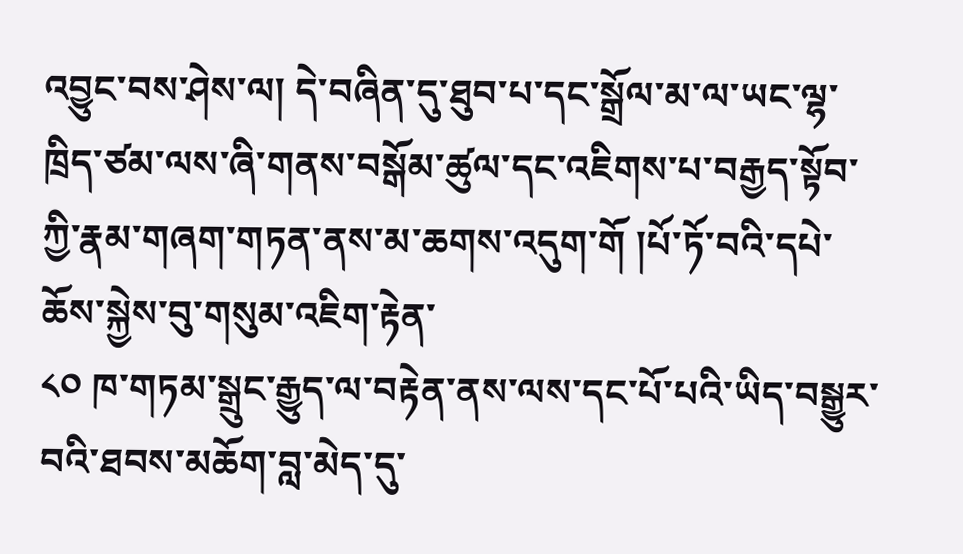འབྱུང་བས་ཤེས་ལ། དེ་བཞིན་དུ་ཐུབ་པ་དང་སྒྲོལ་མ་ལ་ཡང་ལྷ་ཁྲིད་ཙམ་ལས་ཞི་གནས་བསྒོམ་ཚུལ་དང་འཇིགས་པ་བརྒྱད་སྟོབ་ཀྱི་རྣམ་གཞག་གཏན་ནས་མ་ཆགས་འདུག་གོ །པོ་ཏོ་བའི་དཔེ་ཆོས་སྐྱེས་བུ་གསུམ་འཇིག་རྟེན་
༨༠ ཁ་གཏམ་སྒྲུང་རྒྱུད་ལ་བརྟེན་ནས་ལས་དང་པོ་པའི་ཡིད་བསྒྱུར་བའི་ཐབས་མཆོག་བླ་མེད་དུ་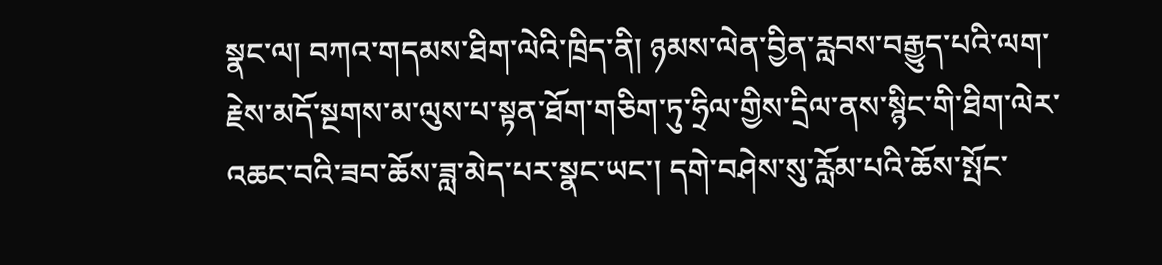སྣང་ལ། བཀའ་གདམས་ཐིག་ལེའི་ཁྲིད་ནི། ཉམས་ལེན་བྱིན་རླབས་བརྒྱུད་པའི་ལག་རྗེས་མདོ་སྔགས་མ་ལུས་པ་སྟན་ཐོག་གཅིག་ཏུ་ཧྲིལ་གྱིས་དྲིལ་ནས་སྙིང་གི་ཐིག་ལེར་འཆང་བའི་ཟབ་ཆོས་ཟླ་མེད་པར་སྣང་ཡང་། དགེ་བཤེས་སུ་རློམ་པའི་ཆོས་སྤོང་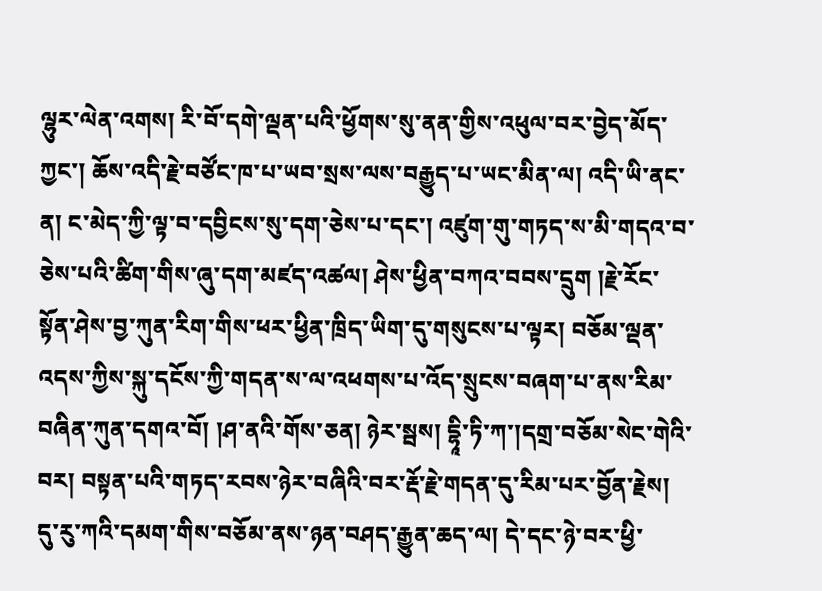ལྷུར་ལེན་འགས། རི་བོ་དགེ་ལྡན་པའི་ཕྱོགས་སུ་ནན་གྱིས་འཕུལ་བར་བྱེད་མོད་ཀྱང་། ཆོས་འདི་རྗེ་བཙོང་ཁ་པ་ཡབ་སྲས་ལས་བརྒྱུད་པ་ཡང་མིན་ལ། འདི་ཡི་ནང་ན། ང་མེད་ཀྱི་ལྟ་བ་དབྱིངས་སུ་དག་ཅེས་པ་དང་། འཛུག་གུ་གཏད་ས་མི་གདའ་བ་ཅེས་པའི་ཚིག་གིས་ཞུ་དག་མཛད་འཚལ། ཤེས་ཕྱིན་བཀའ་བབས་དྲུག །རྗེ་རོང་སྟོན་ཤེས་བྱ་ཀུན་རིག་གིས་ཕར་ཕྱིན་ཁྲིད་ཡིག་དུ་གསུངས་པ་ལྟར། བཅོམ་ལྡན་འདས་ཀྱིས་སྐུ་དངོས་ཀྱི་གདན་ས་ལ་འཕགས་པ་འོད་སྲུངས་བཞག་པ་ནས་རིམ་བཞིན་ཀུན་དགའ་བོ། །ཤ་ནའི་གོས་ཅན། ཉེར་སྦས། དྷཱི་ཏི་ཀ་།དགྲ་བཅོམ་སེང་གེའི་བར། བསྟན་པའི་གཏད་རབས་ཉེར་བཞིའི་བར་རྡོ་རྗེ་གདན་དུ་རིམ་པར་བྱོན་རྗེས། དུ་རུ་ཀའི་དམག་གིས་བཅོམ་ནས་ཉན་བཤད་རྒྱུན་ཆད་ལ། དེ་དང་ཉེ་བར་ཕྱི་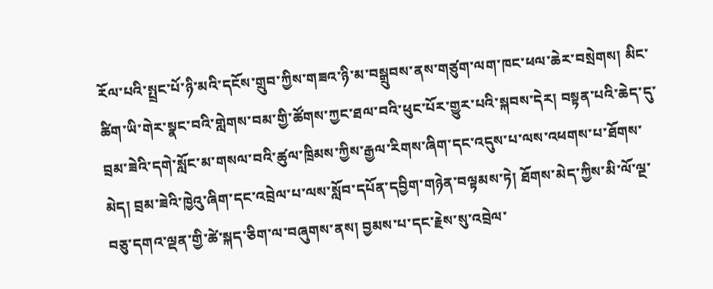རོལ་པའི་སྤྲང་པོ་ཉི་མའི་དངོས་གྲུབ་ཀྱིས་གཟའ་ཉི་མ་བསྒྲུབས་ནས་གཙུག་ལག་ཁང་ཕལ་ཆེར་བསྲེགས། མིང་ཚིག་ཡི་གེར་སྣང་བའི་གླེགས་བམ་གྱི་ཚོགས་ཀྱང་ཐལ་བའི་ཕུང་པོར་གྱུར་པའི་སྐབས་དེར། བསྟན་པའི་ཆེད་དུ་བྲམ་ཟེའི་དགེ་སློང་མ་གསལ་བའི་ཚུལ་ཁྲིམས་ཀྱིས་རྒྱལ་རིགས་ཞིག་དང་འདུས་པ་ལས་འཕགས་པ་ཐོགས་མེད། བྲམ་ཟེའི་ཁྱེའུ་ཞིག་དང་འབྲེལ་པ་ལས་སློབ་དཔོན་དབྱིག་གཉེན་བལྟམས་ཏེ། ཐོགས་མེད་ཀྱིས་མི་ལོ་ལྔ་བཅུ་དགའ་ལྡན་གྱི་ཚེ་སྐད་ཅིག་ལ་བཞུགས་ནས། བྱམས་པ་དང་རྗེས་སུ་འབྲེལ་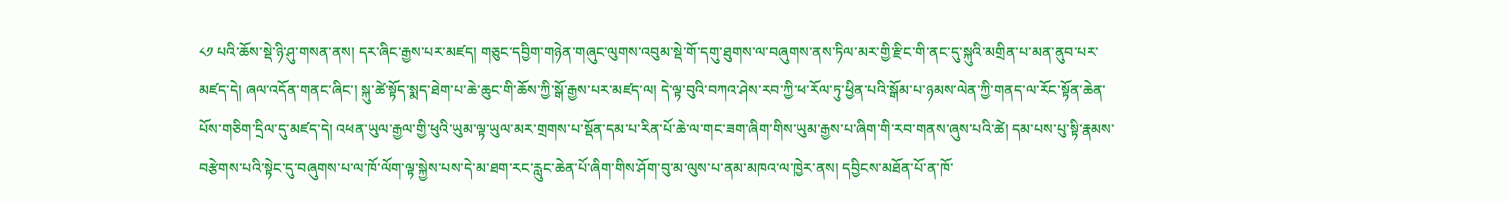༨༡ པའི་ཆོས་སྡེ་ཉི་ཤུ་གསན་ནས། དར་ཞིང་རྒྱས་པར་མཛད། གཅུང་དབྱིག་གཉེན་གཞུང་ལུགས་འབུམ་སྡེ་གོ་དགུ་ཐུགས་ལ་བཞུགས་ནས་ཏིལ་མར་གྱི་རྫིང་གི་ནང་དུ་སྐུའི་མགྲིན་པ་མན་ནུབ་པར་མཛད་དེ། ཞལ་འདོན་གནང་ཞིང་། སྐུ་ཚེ་སྟོད་སྨད་ཐེག་པ་ཆེ་ཆུང་གི་ཆོས་ཀྱི་སྒོ་རྒྱས་པར་མཛད་ལ། དེ་ལྟ་བུའི་བཀའ་ཤེས་རབ་ཀྱི་ཕ་རོལ་ཏུ་ཕྱིན་པའི་སྒོམ་པ་ཉམས་ལེན་ཀྱི་གནད་ལ་རོང་སྟོན་ཆེན་པོས་གཅིག་དྲིལ་དུ་མཛད་དེ། འཕན་ཡུལ་རྒྱལ་གྱི་ཕུའི་ཡུམ་ལྟ་ཡུལ་མར་གྲགས་པ་སྡོན་དམ་པ་རིན་པོ་ཆེ་ལ་གང་ཟག་ཞིག་གིས་ཡུམ་རྒྱས་པ་ཞིག་གི་རབ་གནས་ཞུས་པའི་ཚེ། དམ་པས་པུ་སྟི་རྣམས་བརྩེགས་པའི་སྟེང་དུ་བཞུགས་པ་ལ་ཁོ་ལོག་ལྟ་སྐྱེས་པས་དེ་མ་ཐག་རང་རླུང་ཆེན་པོ་ཞིག་གིས་ཤོག་བུ་མ་ལུས་པ་ནམ་མཁའ་ལ་ཁྱེར་ནས། དབྱིངས་མཐོན་པོ་ན་ཁོ་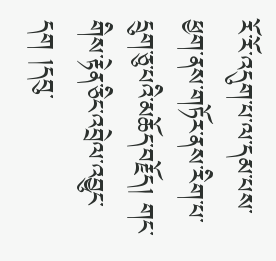རོ་རོ་འདུག་པ་ལ་དམ་པས་ཕྱག་ནས་གཏོར་ནས་རིག་པ་དྲུག་ཅུ་པའི་མཆོད་བརྗོད། གང་གིས་རྟེན་ཅིང་འབྲེལ་འབྱུང་དག །དབུ་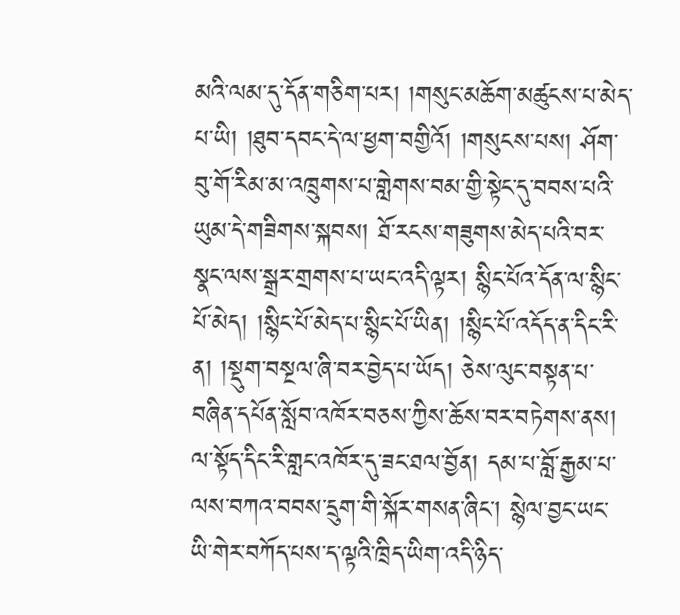མའི་ལམ་དུ་དོན་གཅིག་པར། །གསུང་མཆོག་མཚུངས་པ་མེད་པ་ཡི། །ཐུབ་དབང་དེ་ལ་ཕྱག་བགྱིའོ། །གསུངས་པས། ཤོག་བུ་གོ་རིམ་མ་འཁྲུགས་པ་གླེགས་བམ་གྱི་སྟེང་དུ་བབས་པའི་ཡུམ་དེ་གཟིགས་སྐབས། ཐོ་རངས་གཟུགས་མེད་པའི་བར་སྣང་ལས་སྒྲར་གྲགས་པ་ཡང་འདི་ལྟར། སྙིང་པོའ་དོན་ལ་སྙིང་པོ་མེད། །སྙིང་པོ་མེད་པ་སྙིང་པོ་ཡིན། །སྙིང་པོ་འདོད་ན་དིང་རི་ན། །སྡུག་བསྔལ་ཞི་བར་བྱེད་པ་ཡོད། ཅེས་ལུང་བསྟན་པ་བཞིན་དཔོན་སློབ་འཁོར་བཅས་ཀྱིས་ཆོས་བར་བཏེགས་ནས། ལ་སྟོད་དིང་རི་གླང་འཁོར་དུ་ཟང་ཐལ་བྱོན། དམ་པ་བློ་རྒྱམ་པ་ལས་བཀའ་བབས་དྲུག་གི་སྐོར་གསན་ཞིང་། སྙེལ་བྱང་ཡང་ཡི་གེར་བཀོད་པས་ད་ལྟའི་ཁྲིད་ཡིག་འདི་ཉིད་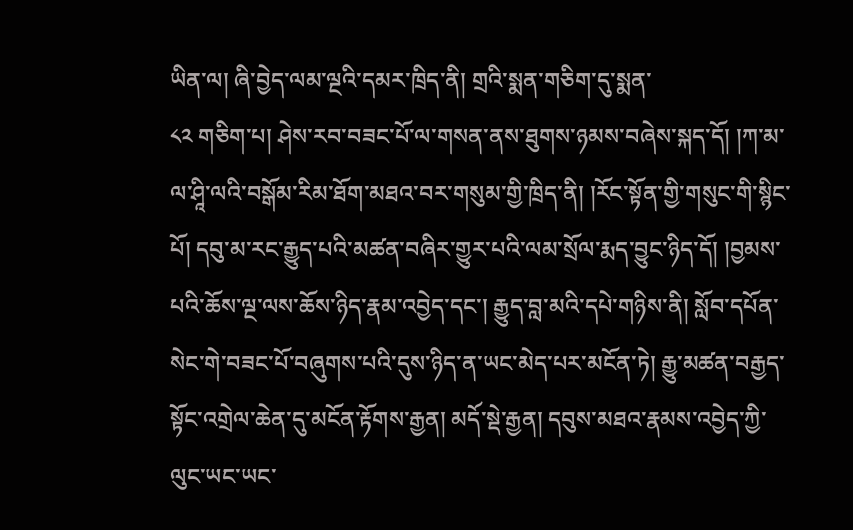ཡིན་ལ། ཞི་བྱེད་ལམ་ལྔའི་དམར་ཁྲིད་ནི། གྲའི་སྨན་གཅིག་དུ་སྨན་
༨༢ གཅིག་པ། ཤེས་རབ་བཟང་པོ་ལ་གསན་ནས་ཐུགས་ཉམས་བཞེས་སྐད་དོ། །ཀ་མ་ལ་ཤཱི་ལའི་བསྒོམ་རིམ་ཐོག་མཐའ་བར་གསུམ་གྱི་ཁྲིད་ནི། །རོང་སྟོན་གྱི་གསུང་གི་སྙིང་པོ། དབུ་མ་རང་རྒྱུད་པའི་མཚན་བཞིར་གྱུར་པའི་ལམ་སྲོལ་རྨད་བྱུང་ཉིད་དོ། །བྱམས་པའི་ཆོས་ལྔ་ལས་ཆོས་ཉིད་རྣམ་འབྱེད་དང་། རྒྱུད་བླ་མའི་དཔེ་གཉིས་ནི། སློབ་དཔོན་སེང་གེ་བཟང་པོ་བཞུགས་པའི་དུས་ཉིད་ན་ཡང་མེད་པར་མངོན་ཏེ། རྒྱུ་མཚན་བརྒྱད་སྟོང་འགྲེལ་ཆེན་དུ་མངོན་རྟོགས་རྒྱན། མདོ་སྡེ་རྒྱན། དབུས་མཐའ་རྣམས་འབྱེད་ཀྱི་ལུང་ཡང་ཡང་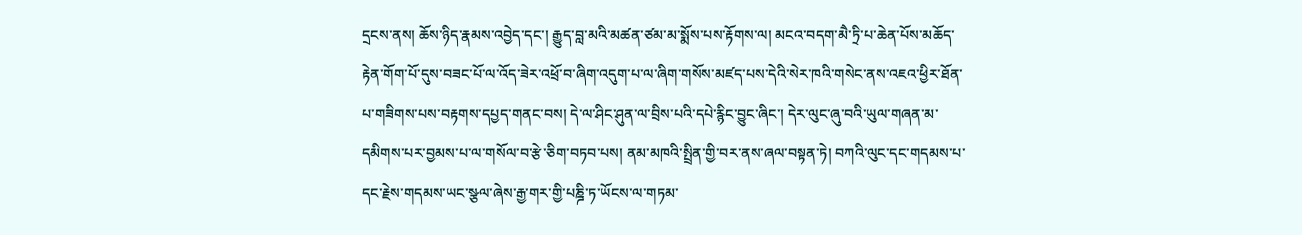དྲངས་ནས། ཆོས་ཉིད་རྣམས་འབྱེད་དང་། རྒྱུད་བླ་མའི་མཚན་ཙམ་མ་སྨོས་པས་རྟོགས་ལ། མངའ་བདག་མཻ་ཏྲི་པ་ཆེན་པོས་མཆོད་རྟེན་གོག་པོ་དུས་བཟང་པོ་ལ་འོད་ཟེར་འཕྲོ་བ་ཞིག་འདུག་པ་ལ་ཞིག་གསོས་མཛད་པས་དེའི་སེར་ཁའི་གསེང་ནས་འཇའ་ཕྱིར་ཐོན་པ་གཟིགས་པས་བརྟགས་དཔྱད་གནང་བས། དེ་ལ་ཤིང་ཤུན་ལ་བྲིས་པའི་དཔེ་རྙིང་བྱུང་ཞིང་། དེར་ལུང་ཞུ་བའི་ཡུལ་གཞན་མ་དམིགས་པར་བྱམས་པ་ལ་གསོལ་བ་རྩེ་ཅིག་བཏབ་པས། ནམ་མཁའི་སྤྲིན་གྱི་བར་ནས་ཞལ་བསྟན་ཏེ། བཀའི་ལུང་དང་གདམས་པ་དང་རྗེས་གདམས་ཡང་སྩལ་ཞེས་རྒྱ་གར་གྱི་པཎྜི་ཏ་ཡོངས་ལ་གཏམ་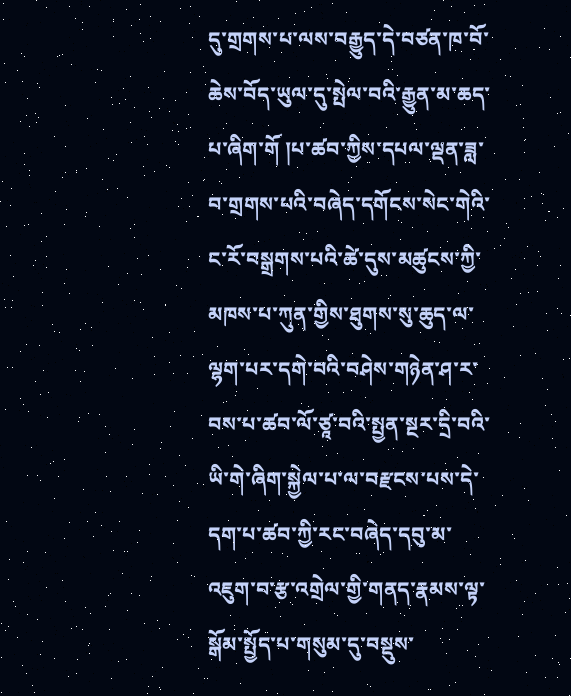དུ་གྲགས་པ་ལས་བརྒྱུད་དེ་བཙན་ཁ་བོ་ཆེས་བོད་ཡུལ་དུ་སྤེལ་བའི་རྒྱུན་མ་ཆད་པ་ཞིག་གོ །པ་ཚབ་ཀྱིས་དཔལ་ལྡན་ཟླ་བ་གྲགས་པའི་བཞེད་དགོངས་སེང་གེའི་ང་རོ་བསྒྲགས་པའི་ཚེ་དུས་མཚུངས་ཀྱི་མཁས་པ་ཀུན་གྱིས་ཐུགས་སུ་ཆུད་ལ་ལྷག་པར་དགེ་བའི་བཤེས་གཉེན་ཤ་ར་བས་པ་ཚབ་ལོ་ཙཱ་བའི་སྤྱན་སྔར་དྲི་བའི་ཡི་གེ་ཞིག་སྐྱེལ་པ་ལ་བརྫངས་པས་དེ་དག་པ་ཚབ་ཀྱི་རང་བཞེད་དབུ་མ་འཇུག་བ་རྩ་འགྲེལ་གྱི་གནད་རྣམས་ལྟ་སྒོམ་སྤྱོད་པ་གསུམ་དུ་བསྡུས་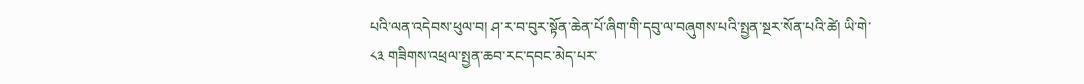པའི་ལན་འདེབས་ཕུལ་བ། ཤ་ར་བ་བུར་སྟོན་ཆེན་པོ་ཞིག་གི་དབུ་ལ་བཞུགས་པའི་སྤྱན་སྔར་སོན་པའི་ཚེ། ཡི་གེ་
༨༣ གཟིགས་འཕྲལ་སྤྱན་ཆབ་རང་དབང་མེད་པར་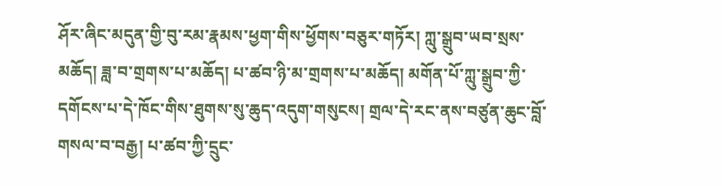ཤོར་ཞིང་མདུན་གྱི་བུ་རམ་རྣམས་ཕྱག་གིས་ཕྱོགས་བཅུར་གཏོར། ཀླུ་སྒྲུབ་ཡབ་སྲས་མཆོད། ཟླ་བ་གྲགས་པ་མཆོད། པ་ཚབ་ཉི་མ་གྲགས་པ་མཆོད། མགོན་པོ་ཀླུ་སྒྲུབ་ཀྱི་དགོངས་པ་དེ་ཁོང་གིས་ཐུགས་སུ་ཆུད་འདུག་གསུངས། གྲལ་དེ་རང་ནས་བཙུན་ཆུང་བློ་གསལ་བ་བརྒྱ། པ་ཚབ་ཀྱི་དྲུང་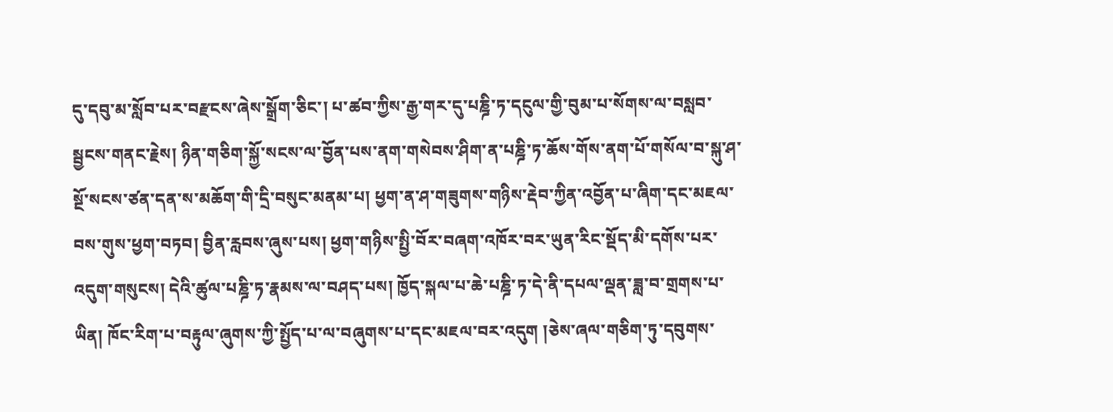དུ་དབུ་མ་སློབ་པར་བརྫངས་ཞེས་སྒྲོག་ཅིང་། པ་ཚབ་ཀྱིས་རྒྱ་གར་དུ་པཎྜི་ཏ་དངུལ་གྱི་བུམ་པ་སོགས་ལ་བསླབ་སྦྱངས་གནང་རྗེས། ཉིན་གཅིག་སྐྱོ་སངས་ལ་བྱོན་པས་ནག་གསེབས་ཤིག་ན་པཎྜི་ཏ་ཆོས་གོས་ནག་པོ་གསོལ་བ་སྐུ་ཤ་སྔོ་སངས་ཙན་དན་ས་མཆོག་གི་དྲི་བསུང་མནམ་པ། ཕྱག་ན་ཤ་གཟུགས་གཉིས་རྡེབ་ཀྱིན་འབྱོན་པ་ཞིག་དང་མཇལ་བས་གུས་ཕྱག་བཏབ། བྱིན་རླབས་ཞུས་པས། ཕྱག་གཉིས་སྤྱི་བོར་བཞག་འཁོར་བར་ཡུན་རིང་སྡོད་མི་དགོས་པར་འདུག་གསུངས། དེའི་ཚུལ་པཎྜི་ཏ་རྣམས་ལ་བཤད་པས། ཁྱོད་སྐལ་པ་ཆེ་པཎྜི་ཏ་དེ་ནི་དཔལ་ལྡན་ཟླ་བ་གྲགས་པ་ཡིན། ཁོང་རིག་པ་བརྟུལ་ཞུགས་ཀྱི་སྤྱོད་པ་ལ་བཞུགས་པ་དང་མཇལ་བར་འདུག །ཅེས་ཞལ་གཅིག་ཏུ་དབུགས་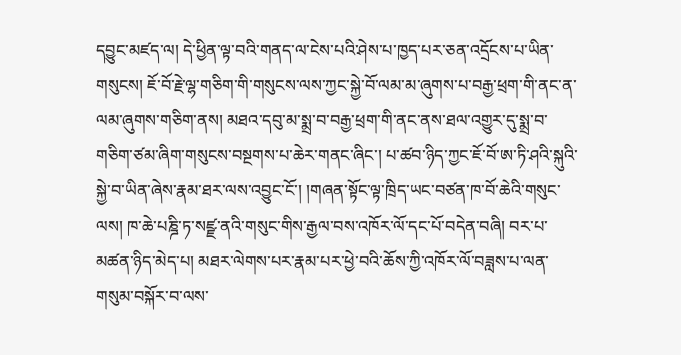དབྱུང་མཛད་ལ། དེ་ཕྱིན་ལྟ་བའི་གནད་ལ་ངེས་པའི་ཤེས་པ་ཁྱད་པར་ཅན་འདྲོངས་པ་ཡིན་གསུངས། ཇོ་བོ་རྗེ་ལྷ་གཅིག་གི་གསུངས་ལས་ཀྱང་སྐྱེ་བོ་ལམ་མ་ཞུགས་པ་བརྒྱ་ཕྲག་གི་ནང་ན་ལམ་ཞུགས་གཅིག་ནས། མཐའ་དབུ་མ་སྨྲ་བ་བརྒྱ་ཕྲག་གི་ནང་ནས་ཐལ་འགྱུར་དུ་སྨྲ་བ་གཅིག་ཙམ་ཞིག་གསུངས་བསྔགས་པ་ཆེར་གནང་ཞིང་། པ་ཚབ་ཉིད་ཀྱང་ཇོ་བོ་ཨ་ཏི་ཤའི་སྐུའི་སྐྱེ་བ་ཡིན་ཞེས་རྣམ་ཐར་ལས་འབྱུང་ངོ་། །གཞན་སྟོང་ལྟ་ཁྲིད་ཡང་བཙན་ཁ་བོ་ཆེའི་གསུང་ལས། ཁ་ཆེ་པཎྜི་ཏ་སཛྫ་ནའི་གསུང་གིས་རྒྱལ་བས་འཁོར་ལོ་དང་པོ་བདེན་བཞི། བར་པ་མཚན་ཉིད་མེད་པ། མཐར་ལེགས་པར་རྣམ་པར་ཕྱེ་བའི་ཆོས་ཀྱི་འཁོར་ལོ་བཟླས་པ་ལན་གསུམ་བསྐོར་བ་ལས་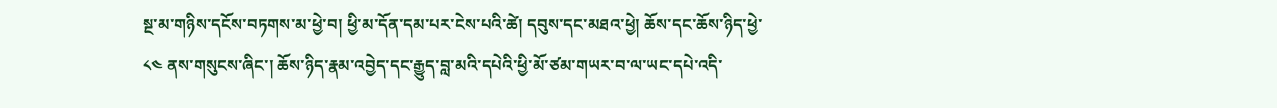སྔ་མ་གཉིས་དངོས་བཏགས་མ་ཕྱེ་བ། ཕྱི་མ་དོན་དམ་པར་ངེས་པའི་ཚེ། དབུས་དང་མཐའ་ཕྱེ། ཆོས་དང་ཆོས་ཉིད་ཕྱེ་
༨༤ ནས་གསུངས་ཞིང་། ཆོས་ཉིད་རྣམ་འབྱེད་དང་རྒྱུད་བླ་མའི་དཔེའི་ཕྱི་མོ་ཙམ་གཡར་བ་ལ་ཡང་དཔེ་འདི་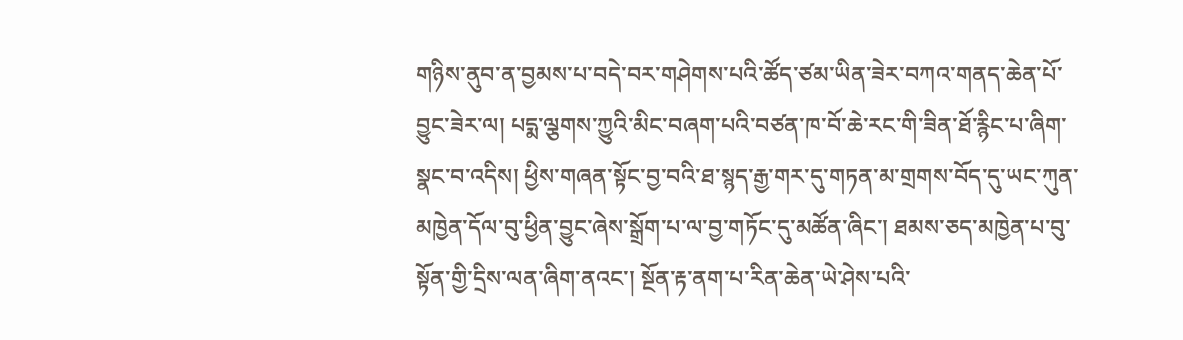གཉིས་ནུབ་ན་བྱམས་པ་བདེ་བར་གཤེགས་པའི་ཚོད་ཙམ་ཡིན་ཟེར་བཀའ་གནད་ཆེན་པོ་བྱུང་ཟེར་ལ། པདྨ་ལྕགས་ཀྱུའི་མིང་བཞག་པའི་བཙན་ཁ་བོ་ཆེ་རང་གི་ཟིན་ཐོ་རྙིང་པ་ཞིག་སྣང་བ་འདིས། ཕྱིས་གཞན་སྟོང་བྱ་བའི་ཐ་སྙད་རྒྱ་གར་དུ་གཏན་མ་གྲགས་བོད་དུ་ཡང་ཀུན་མཁྱེན་དོལ་བུ་ཕྱིན་བྱུང་ཞེས་སྒྲོག་པ་ལ་བྱ་གཏོང་དུ་མཚོན་ཞིང་། ཐམས་ཅད་མཁྱེན་པ་བུ་སྟོན་གྱི་དྲིས་ལན་ཞིག་ནའང་། སྔོན་རྟ་ནག་པ་རིན་ཆེན་ཡེ་ཤེས་པའི་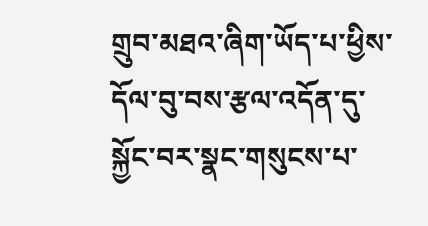གྲུབ་མཐའ་ཞིག་ཡོད་པ་ཕྱིས་དོལ་བུ་བས་རྩལ་འདོན་དུ་སྐྱོང་བར་སྣང་གསུངས་པ་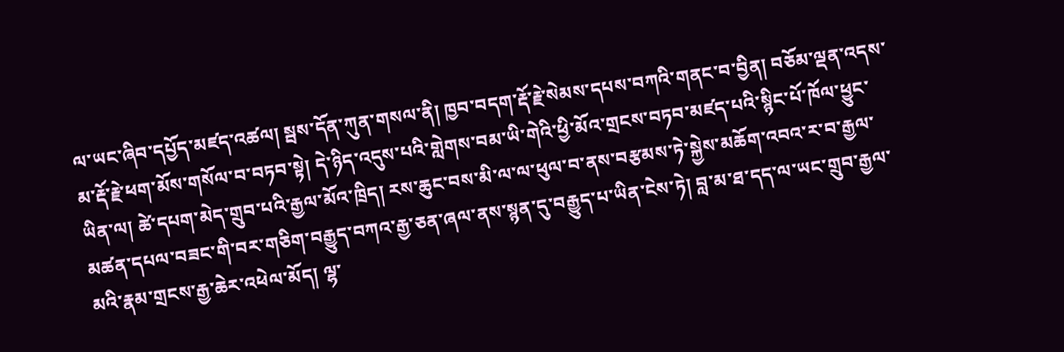ལ་ཡང་ཞིབ་དཔྱོད་མཛད་འཚལ། སྦས་དོན་ཀུན་གསལ་ནི། ཁྱབ་བདག་རྡོ་རྗེ་སེམས་དཔས་བཀའི་གནང་བ་བྱིན། བཅོམ་ལྡན་འདས་མ་རྡོ་རྗེ་ཕག་མོས་གསོལ་བ་བཏབ་སྟེ། དེ་ཉིད་འདུས་པའི་གླེགས་བམ་ཡི་གེའི་ཕྱི་མོའ་གྲངས་བཏབ་མཛད་པའི་སྙིང་པོ་ཁོལ་ཕྱུང་ཡིན་ལ། ཚེ་དཔག་མེད་གྲུབ་པའི་རྒྱལ་མོའ་ཁྲིད། རས་ཆུང་བས་མི་ལ་ལ་ཕུལ་བ་ནས་བརྩམས་ཏེ་སྐྱེས་མཆོག་འབའ་ར་བ་རྒྱལ་མཚན་དཔལ་བཟང་གི་བར་གཅིག་བརྒྱུད་བཀའ་རྒྱ་ཅན་ཞལ་ནས་སྙན་དུ་བརྒྱུད་པ་ཡིན་ངེས་ཏེ། བླ་མ་ཐ་དད་ལ་ཡང་གྲུབ་རྒྱལ་མའི་རྣམ་གྲངས་རྒྱ་ཆེར་འཕེལ་མོད། ལྷ་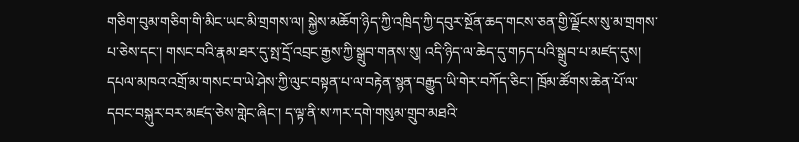གཅིག་བུམ་གཅིག་གི་མིང་ཡང་མི་གྲགས་ལ། སྐྱེས་མཆོག་ཉིད་ཀྱི་འཁྲིད་ཀྱི་དབུར་སྔོན་ཆད་གངས་ཅན་གྱི་ལྗོངས་སུ་མ་གྲགས་པ་ཅེས་དང་། གསང་བའི་རྣམ་ཐར་དུ་སྤ་དྲོ་འབྲང་རྒྱས་ཀྱི་སྒྲུབ་གནས་སུ། འདི་ཉིད་ལ་ཆེད་དུ་གཏད་པའི་སྒྲུབ་པ་མཛད་དུས། དཔལ་མཁའ་འགྲོ་མ་གསང་བ་ཡེ་ཤེས་ཀྱི་ལུང་བསྟན་པ་ལ་བརྟེན་སྙན་བརྒྱུད་ཡི་གེར་བཀོད་ཅིང་། ཁྲོམ་ཚོགས་ཆེན་པོ་ལ་དབང་བསྐུར་བར་མཛད་ཅེས་གླེང་ཞིང་། ད་ལྟ་ནི་ས་ཀར་དགེ་གསུམ་གྲུབ་མཐའི་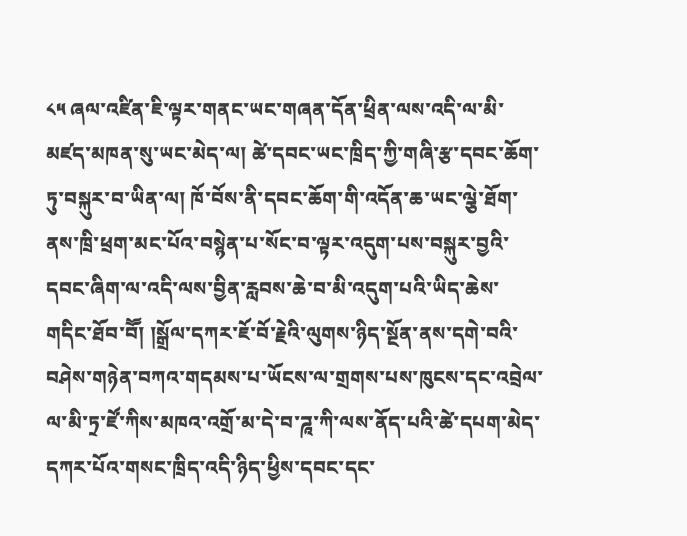༨༥ ཞལ་འཛིན་ཇི་ལྟར་གནང་ཡང་གཞན་དོན་ཕྲིན་ལས་འདི་ལ་མི་མཛད་མཁན་སུ་ཡང་མེད་ལ། ཚེ་དབང་ཡང་ཁྲིད་ཀྱི་གཞི་རྩ་དབང་ཆོག་ཏུ་བསྐུར་བ་ཡིན་ལ། ཁོ་བོས་ནི་དབང་ཆོག་གི་འདོན་ཆ་ཡང་ལྕེ་ཐོག་ནས་ཁྲི་ཕྲག་མང་པོའ་བསྙེན་པ་སོང་བ་ལྟར་འདུག་པས་བསྐུར་བྱའི་དབང་ཞིག་ལ་འདི་ལས་བྱིན་རླབས་ཆེ་བ་མི་འདུག་པའི་ཡིད་ཆེས་གདིང་ཐོབ་བཽ། །སྒྲོལ་དཀར་ཇོ་བོ་རྗེའི་ལུགས་ཉིད་སྔོན་ནས་དགེ་བའི་བཤེས་གཉེན་བཀའ་གདམས་པ་ཡོངས་ལ་གྲགས་པས་ཁུངས་དང་འབྲེལ་ལ་མི་ཏྲ་ཛོ་ཀིས་མཁའ་འགྲོ་མ་དེ་བ་ཌཱ་ཀི་ལས་ནོད་པའི་ཚེ་དཔག་མེད་དཀར་པོའ་གསང་ཁྲིད་འདི་ཉིད་ཕྱིས་དབང་དང་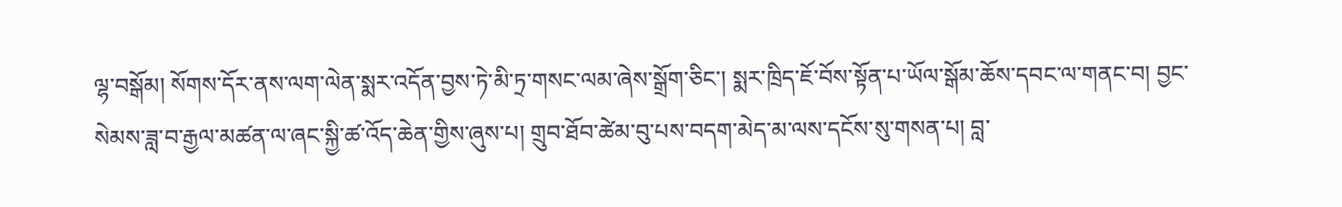ལྷ་བསྒོམ། སོགས་དོར་ནས་ལག་ལེན་སྨར་འདོན་བྱས་ཏེ་མི་ཏྲ་གསང་ལམ་ཞེས་སྒྲོག་ཅིང་། སྨར་ཁྲིད་ཇོ་བོས་སྟོན་པ་ཡོལ་སྒོམ་ཆོས་དབང་ལ་གནང་བ། བྱང་སེམས་ཟླ་བ་རྒྱལ་མཚན་ལ་ཞང་སྐྱི་ཚ་འོད་ཆེན་གྱིས་ཞུས་པ། གྲུབ་ཐོབ་ཚེམ་བུ་པས་བདག་མེད་མ་ལས་དངོས་སུ་གསན་པ། བླ་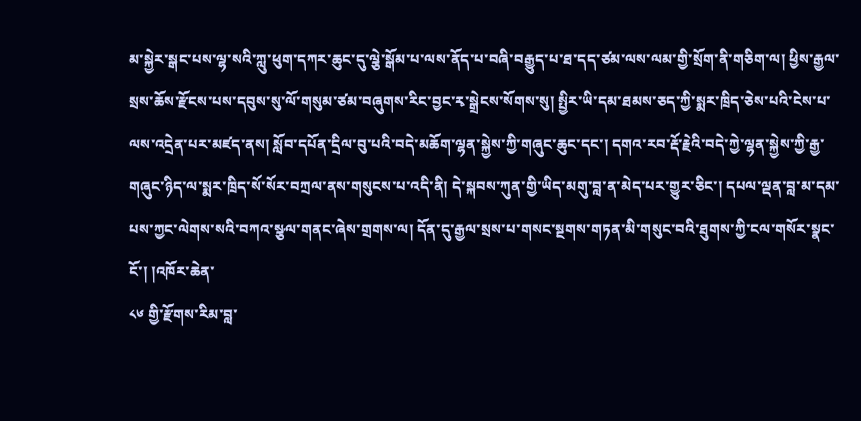མ་སྐྱེར་སྒང་པས་ལྷ་སའི་ཀླུ་ཕུག་དཀར་ཆུང་དུ་ལྕེ་སྒོམ་པ་ལས་ནོད་པ་བཞི་བརྒྱུད་པ་ཐ་དད་ཙམ་ལས་ལམ་གྱི་སྲོག་ནི་གཅིག་ལ། ཕྱིས་རྒྱལ་སྲས་ཆོས་རྫོངས་པས་དབུས་སུ་ལོ་གསུམ་ཙམ་བཞུགས་རིང་བྱང་རྭ་སྒྲེངས་སོགས་སུ། སྤྱིར་ཡི་དམ་ཐམས་ཅད་ཀྱི་སྨར་ཁྲིད་ཅེས་པའི་ངེས་པ་ལས་འདྲེན་པར་མཛད་ནས། སློབ་དཔོན་དྲིལ་བུ་པའི་བདེ་མཆོག་ལྷན་སྐྱེས་ཀྱི་གཞུང་ཆུང་དང་། དགའ་རབ་རྡོ་རྗེའི་བདེ་ཀྱེ་ལྷན་སྐྱེས་ཀྱི་རྒྱ་གཞུང་ཉིད་ལ་སྨར་ཁྲིད་སོ་སོར་བཀྲལ་ནས་གསུངས་པ་འདི་ནི། དེ་སྐབས་ཀུན་གྱི་ཡིད་མགུ་བླ་ན་མེད་པར་གྱུར་ཅིང་། དཔལ་ལྡན་བླ་མ་དམ་པས་ཀྱང་ལེགས་སའི་བཀའ་སྩལ་གནང་ཞེས་གྲགས་ལ། དོན་དུ་རྒྱལ་སྲས་པ་གསང་སྔགས་གཏན་མི་གསུང་བའི་ཐུགས་ཀྱི་ངལ་གསོར་སྣང་ངོ་། །འཁོར་ཆེན་
༨༦ གྱི་རྫོགས་རིམ་བླ་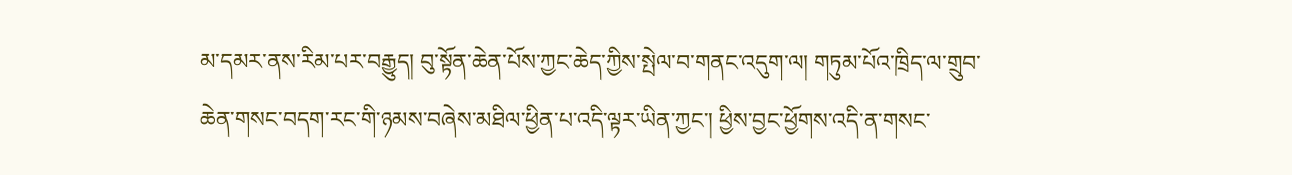མ་དམར་ནས་རིམ་པར་བརྒྱུད། བུ་སྟོན་ཆེན་པོས་ཀྱང་ཆེད་ཀྱིས་སྤེལ་བ་གནང་འདུག་ལ། གཏུམ་པོའ་ཁྲིད་ལ་གྲུབ་ཆེན་གསང་བདག་རང་གི་ཉམས་བཞེས་མཐིལ་ཕྱིན་པ་འདི་ལྟར་ཡིན་ཀྱང་། ཕྱིས་བྱང་ཕྱོགས་འདི་ན་གསང་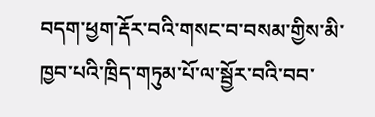བདག་ཕྱག་རྡོར་བའི་གསང་བ་བསམ་གྱིས་མི་ཁྱབ་པའི་ཁྲིད་གཏུམ་པོ་ལ་སྦྱོར་བའི་བབ་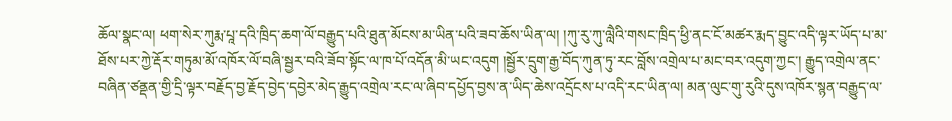ཆོལ་སྣང་ལ། ཕག་སེར་ཀུརྨ་པཱ་དའི་ཁྲིད་ཆག་ལོ་བརྒྱུད་པའི་ཐུན་མོངས་མ་ཡིན་པའི་ཟབ་ཆོས་ཡིན་ལ། །ཀུ་རུ་ཀུ་ལླཻའི་གསང་ཁྲིད་ཕྱི་ནང་ངོ་མཚར་རྨད་བྱུང་འདི་ལྟར་ཡོད་པ་མ་ཐོས་པར་ཀྱེ་རྡོར་གཏུམ་མོ་འཁོར་ལོ་བཞི་སྦྱར་བའི་ཟོབ་སྟོང་ལ་ཁ་པོ་འདོན་མི་ཡང་འདུག །སྦྱོར་དྲུག་རྒྱ་བོད་ཀུན་ཏུ་རང་བློས་འགྲེལ་པ་མང་བར་འདུག་ཀྱང་། རྒྱུད་འགྲེལ་ནང་བཞིན་ཙནྡན་གྱི་དྲི་ལྟར་བརྗོད་བྱ་རྗོད་བྱེད་དབྱེར་མེད་རྒྱུད་འགྲེལ་རང་ལ་ཞིབ་དཔྱོད་བྱས་ན་ཡིད་ཆེས་འདྲོངས་པ་འདི་རང་ཡིན་ལ། མན་ལུང་གུ་རུའི་དུས་འཁོར་སྙན་བརྒྱུད་ལ་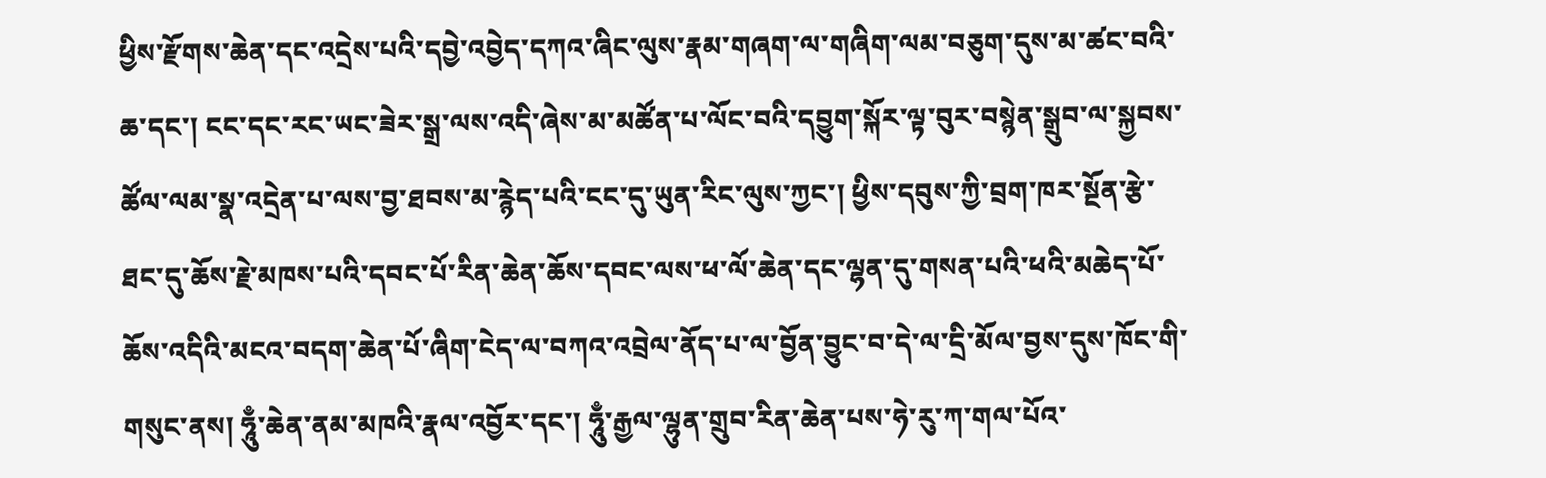ཕྱིས་རྫོགས་ཆེན་དང་འདྲེས་པའི་དབྱེ་འབྱེད་དཀའ་ཞིང་ལུས་རྣམ་གཞག་ལ་གཞིག་ལམ་བཅུག་དུས་མ་ཚང་བའི་ཆ་དང་། ངང་དང་རང་ཡང་ཟེར་སྒྲ་ལས་འདི་ཞེས་མ་མཚོན་པ་ལོང་བའི་དབྱུག་སྐོར་ལྟ་བུར་བསྙེན་སྒྲུབ་ལ་སྐྱབས་ཚོལ་ལམ་སྣ་འདྲེན་པ་ལས་བྱ་ཐབས་མ་རྙེད་པའི་ངང་དུ་ཡུན་རིང་ལུས་ཀྱང་། ཕྱིས་དབུས་ཀྱི་བྲག་ཁར་སྔོན་རྩེ་ཐང་དུ་ཆོས་རྗེ་མཁས་པའི་དབང་པོ་རིན་ཆེན་ཆོས་དབང་ལས་ཕ་ལོ་ཆེན་དང་ལྷན་དུ་གསན་པའི་ཕའི་མཆེད་པོ་ཆོས་འདིའི་མངའ་བདག་ཆེན་པོ་ཞིག་ངེད་ལ་བཀའ་འབྲེལ་ནོད་པ་ལ་བྱོན་བྱུང་བ་དེ་ལ་དྲི་མོལ་བྱས་དུས་ཁོང་གི་གསུང་ནས། ཧཱུྃ་ཆེན་ནམ་མཁའི་རྣལ་འབྱོར་དང་། ཧཱུྃ་རྒྱལ་ལྷུན་གྲུབ་རིན་ཆེན་པས་ཧེ་རུ་ཀ་གལ་པོའ་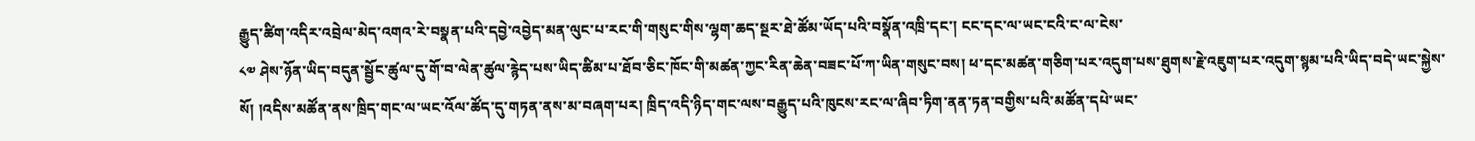རྒྱུད་ཚིག་འདིར་འབྲེལ་མེད་འགའ་རེ་བསྣན་པའི་དབྱེ་འབྱེད་མན་ལུང་པ་རང་གི་གསུང་གིས་ལྷག་ཆད་སྔར་ཐེ་ཚོམ་ཡོད་པའི་བསྣོན་འཁྲི་དང་། ངང་དང་ལ་ཡང་ངའི་ང་ལ་ངེས་
༨༧ ཤེས་ཉོན་ཡིད་བདུན་སྦྱོང་ཚུལ་དུ་གོ་བ་ལེན་ཚུལ་རྙེད་པས་ཡིད་ཚིམ་པ་ཐོབ་ཅིང་ཁོང་གི་མཚན་ཀྱང་རིན་ཆེན་བཟང་པོ་ཀ་ཡིན་གསུང་བས། ཕ་དང་མཚན་གཅིག་པར་འདུག་པས་ཐུགས་རྗེ་འཇུག་པར་འདུག་སྙམ་པའི་ཡིད་བདེ་ཡང་སྐྱེས་སོ། །འདིས་མཚོན་ནས་ཁྲིད་གང་ལ་ཡང་འོལ་ཚོད་དུ་གཏན་ནས་མ་བཞག་པར། ཁྲིད་འདི་ཉིད་གང་ལས་བརྒྱུད་པའི་ཁུངས་རང་ལ་ཞིབ་ཏིག་ནན་ཏན་བགྱིས་པའི་མཚོན་དཔེ་ཡང་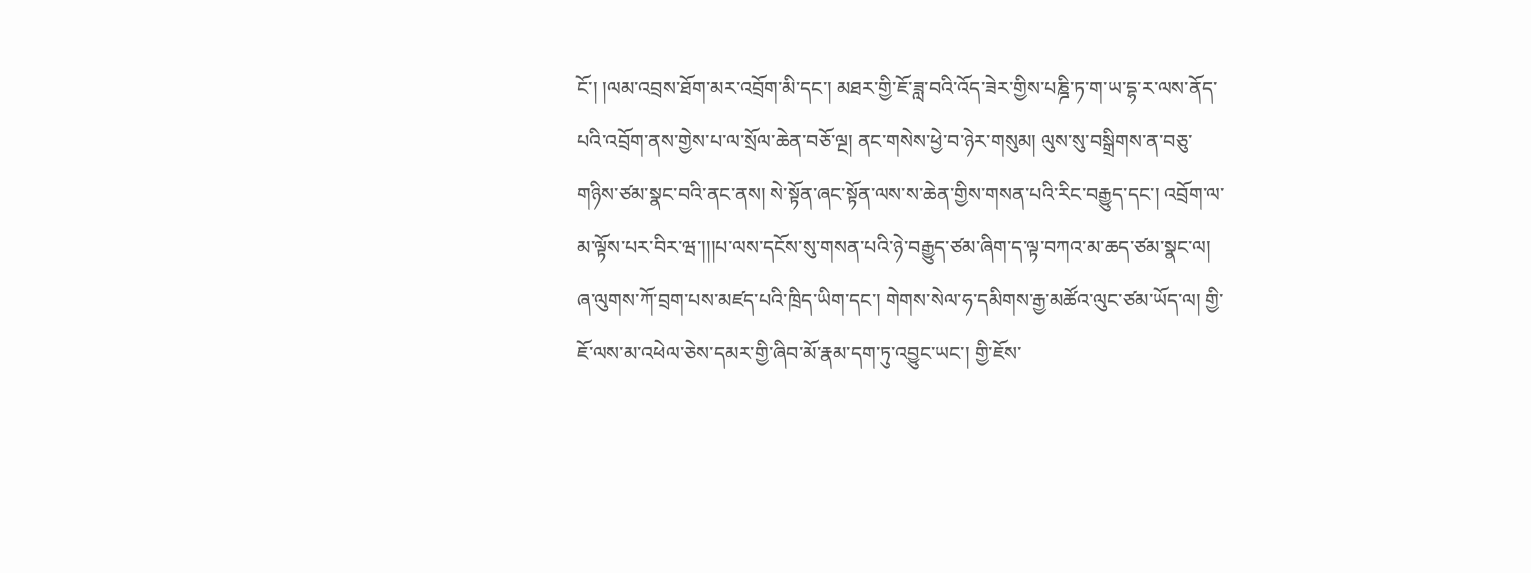ངོ་། །ལམ་འབྲས་ཐོག་མར་འབྲོག་མི་དང་། མཐར་གྱི་ཇོ་ཟླ་བའི་འོད་ཟེར་གྱིས་པཎྜི་ཏ་ག་ཡ་དྷ་ར་ལས་ནོད་པའི་འབྲོག་ནས་གྱེས་པ་ལ་སྲོལ་ཆེན་བཅོ་ལྔ། ནང་གསེས་ཕྱེ་བ་ཉེར་གསུམ། ལུས་སུ་བསྒྲིགས་ན་བཅུ་གཉིས་ཙམ་སྣང་བའི་ནང་ནས། སེ་སྟོན་ཞང་སྟོན་ལས་ས་ཆེན་གྱིས་གསན་པའི་རིང་བརྒྱུད་དང་། འབྲོག་ལ་མ་ལྟོས་པར་བིར་ཝ་།།།པ་ལས་དངོས་སུ་གསན་པའི་ཉེ་བརྒྱུད་ཙམ་ཞིག་ད་ལྟ་བཀའ་མ་ཆད་ཙམ་སྣང་ལ། ཞ་ལུགས་ཀོ་བྲག་པས་མཛད་པའི་ཁྲིད་ཡིག་དང་། གེགས་སེལ་ཧ་དམིགས་རྒྱ་མཚོའ་ལུང་ཙམ་ཡོད་ལ། གྱི་ཇོ་ལས་མ་འཕེལ་ཅེས་དམར་གྱི་ཞིབ་མོ་རྣམ་དག་ཏུ་འབྱུང་ཡང་། གྱི་ཇོས་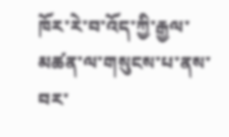ཁོར་རེ་བ་འོད་ཀྱི་རྒྱལ་མཚན་ལ་གསུངས་པ་ནས་བར་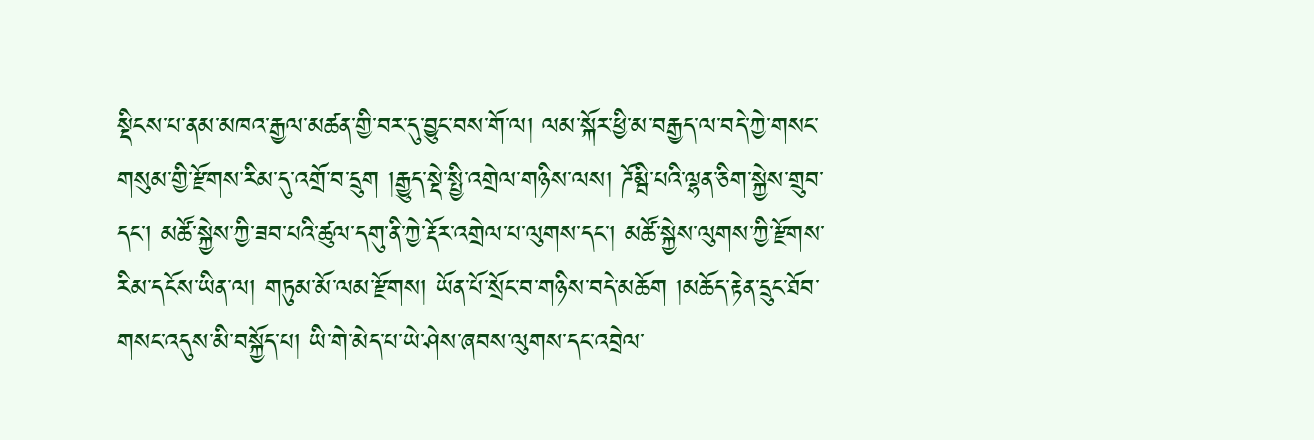སྡིངས་པ་ནམ་མཁའ་རྒྱལ་མཚན་གྱི་བར་དུ་བྱུང་བས་གོ་ལ། ལམ་སྐོར་ཕྱི་མ་བརྒྱད་ལ་བདེ་ཀྱེ་གསང་གསུམ་གྱི་རྫོགས་རིམ་དུ་འགྲོ་བ་དྲུག །རྒྱུད་སྡེ་སྤྱི་འགྲེལ་གཉིས་ལས། ཌོམྦི་པའི་ལྷན་ཅིག་སྐྱེས་གྲུབ་དང་། མཚོ་སྐྱེས་ཀྱི་ཟབ་པའི་ཚུལ་དགུ་ནི་ཀྱེ་རྡོར་འགྲེལ་པ་ལུགས་དང་། མཚོ་སྐྱེས་ལུགས་ཀྱི་རྫོགས་རིམ་དངོས་ཡིན་ལ། གཏུམ་མོ་ལམ་རྫོགས། ཡོན་པོ་སྲོང་བ་གཉིས་བདེ་མཆོག །མཆོད་རྟེན་དྲུང་ཐོབ་གསང་འདུས་མི་བསྐྱོད་པ། ཡི་གེ་མེད་པ་ཡེ་ཤེས་ཞབས་ལུགས་དང་འབྲེལ་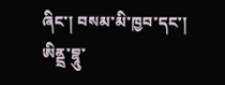ཞིང་། བསམ་མི་ཁྱབ་དང་། ཨིནྡྲ་བྷཱུ་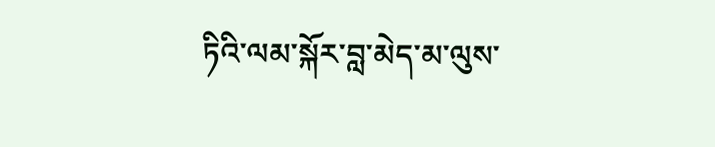ཏིའི་ལམ་སྐོར་བླ་མེད་མ་ལུས་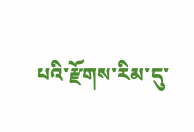པའི་རྫོགས་རིམ་དུ་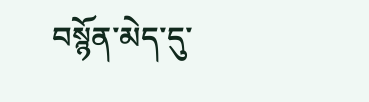བསྙོན་མེད་དུ་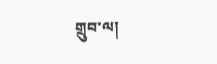གྲུབ་ལ།